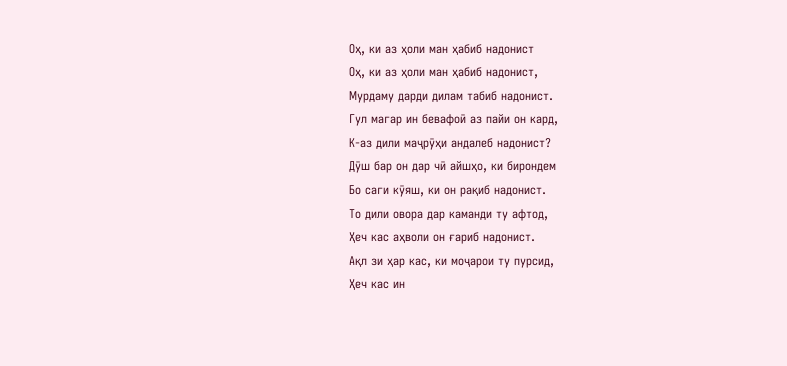Оҳ, ки аз ҳоли ман ҳабиб надонист
Оҳ, ки аз ҳоли ман ҳабиб надонист,
Мурдаму дарди дилам табиб надонист.
Гул магар ин бевафоӣ аз пайи он кард,
К-аз дили маҷрӯҳи андалеб надонист?
Дӯш бар он дар чӣ айшҳо, ки бирондем
Бо саги кӯяш, ки он рақиб надонист.
То дили овора дар каманди ту афтод,
Ҳеч кас аҳволи он ғариб надонист.
Ақл зи ҳар кас, ки моҷарои ту пурсид,
Ҳеч кас ин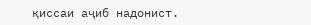қиссаи аҷиб надонист.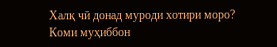Халқ чӣ донад муроди хотири моро?
Коми муҳиббон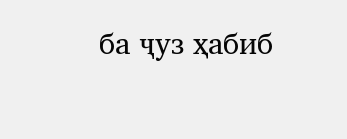ба ҷуз ҳабиб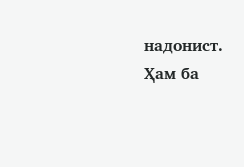надонист.
Ҳам ба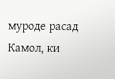муроде расад Камол, ки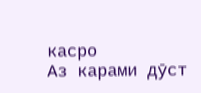касро
Аз карами дӯст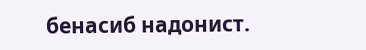бенасиб надонист.